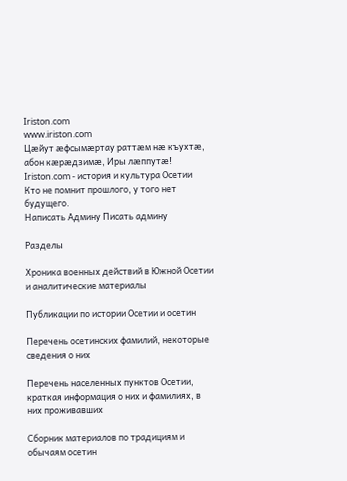Iriston.com
www.iriston.com
Цæйут æфсымæртау раттæм нæ къухтæ, абон кæрæдзимæ, Иры лæппутæ!
Iriston.com - история и культура Осетии
Кто не помнит прошлого, у того нет будущего.
Написать Админу Писать админу

Разделы

Хроника военных действий в Южной Осетии и аналитические материалы

Публикации по истории Осетии и осетин

Перечень осетинских фамилий, некоторые сведения о них

Перечень населенных пунктов Осетии, краткая информация о них и фамилиях, в них проживавших

Сборник материалов по традициям и обычаям осетин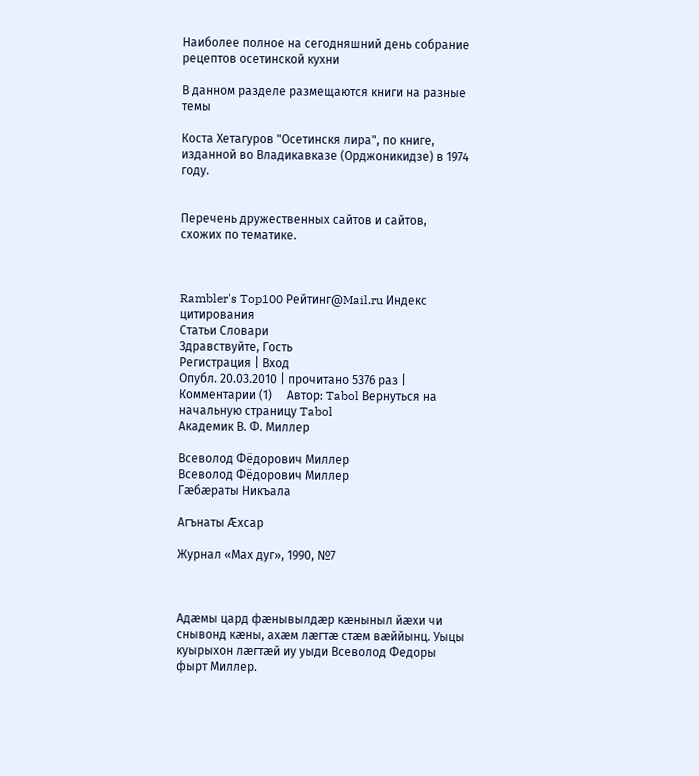Наиболее полное на сегодняшний день собрание рецептов осетинской кухни

В данном разделе размещаются книги на разные темы

Коста Хетагуров "Осетинскя лира", по книге, изданной во Владикавказе (Орджоникидзе) в 1974 году.


Перечень дружественных сайтов и сайтов, схожих по тематике.



Rambler's Top100 Рейтинг@Mail.ru Индекс цитирования
Статьи Словари
Здравствуйте, Гость
Регистрация | Вход
Опубл. 20.03.2010 | прочитано 5376 раз |  Комментарии (1)     Автор: Tabol Вернуться на начальную страницу Tabol
Академик В. Ф. Миллер

Всеволод Фёдорович Миллер
Всеволод Фёдорович Миллер
Гæбæраты Никъала

Агънаты Æхсар

Журнал «Мах дуг», 1990, №7



Адæмы цард фæнывылдæр кæныныл йæхи чи снывонд кæны, ахæм лæгтæ стæм вæййынц. Уыцы куырыхон лæгтæй иу уыди Всеволод Федоры фырт Миллер.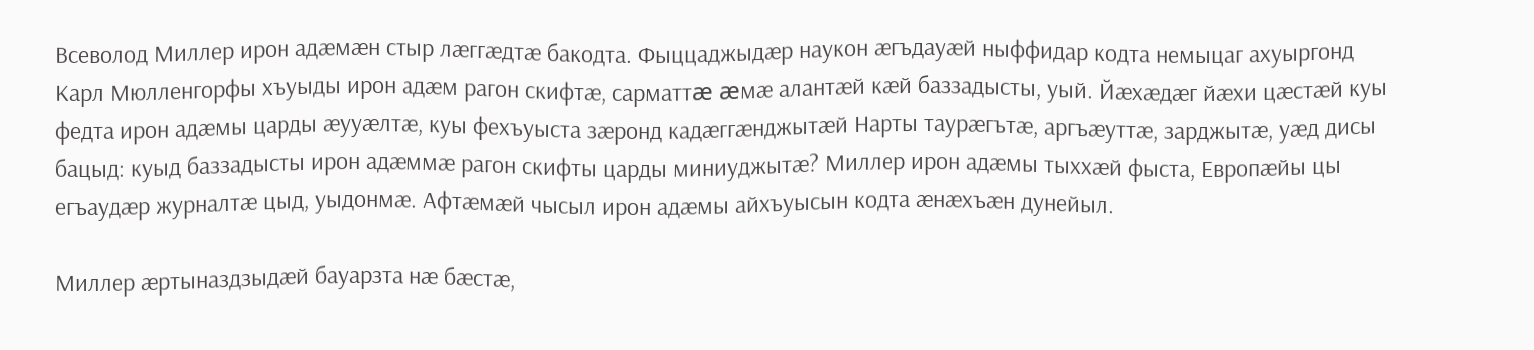Всеволод Миллер ирон адæмæн стыр лæггæдтæ бакодта. Фыццаджыдæр наукон æгъдауæй ныффидар кодта немыцаг ахуыргонд Карл Мюлленгорфы хъуыды ирон адæм рагон скифтæ, сарматтæ æмæ алантæй кæй баззадысты, уый. Йæхæдæг йæхи цæстæй куы федта ирон адæмы царды æууæлтæ, куы фехъуыста зæронд кадæггæнджытæй Нарты таурæгътæ, аргъæуттæ, зарджытæ, уæд дисы бацыд: куыд баззадысты ирон адæммæ рагон скифты царды миниуджытæ? Миллер ирон адæмы тыххæй фыста, Европæйы цы егъаудæр журналтæ цыд, уыдонмæ. Афтæмæй чысыл ирон адæмы айхъуысын кодта æнæхъæн дунейыл.

Миллер æртыназдзыдæй бауарзта нæ бæстæ,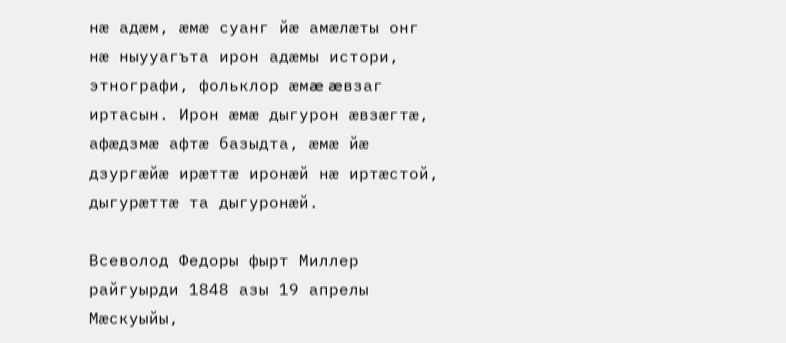нæ адæм, æмæ суанг йæ амæлæты онг нæ ныууагъта ирон адæмы истори, этнографи, фольклор æмæ æвзаг иртасын. Ирон æмæ дыгурон æвзæгтæ, афæдзмæ афтæ базыдта, æмæ йæ дзургæйæ ирæттæ иронæй нæ иртæстой, дыгурæттæ та дыгуронæй.

Всеволод Федоры фырт Миллер райгуырди 1848 азы 19 апрелы Мæскуыйы,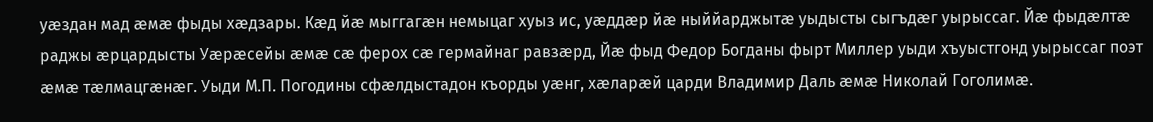уæздан мад æмæ фыды хæдзары. Кæд йæ мыггагæн немыцаг хуыз ис, уæддæр йæ ныййарджытæ уыдысты сыгъдæг уырыссаг. Йæ фыдæлтæ раджы æрцардысты Уæрæсейы æмæ сæ ферох сæ гермайнаг равзæрд, Йæ фыд Федор Богданы фырт Миллер уыди хъуыстгонд уырыссаг поэт æмæ тæлмацгæнæг. Уыди М.П. Погодины сфæлдыстадон къорды уæнг, хæларæй царди Владимир Даль æмæ Николай Гоголимæ.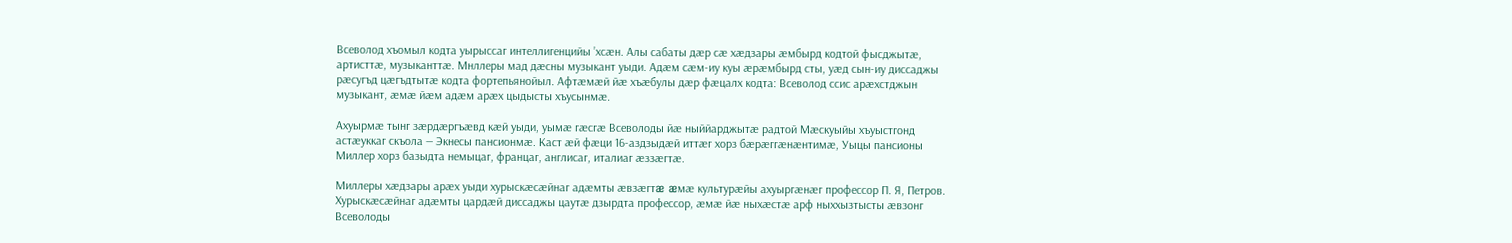Всеволод хъомыл кодта уырыссаг интеллигенцийы ’хсæн. Алы сабаты дæр сæ хæдзары æмбырд кодтой фысджытæ, артисттæ, музыканттæ. Мнллеры мад дæсны музыкант уыди. Адæм сæм-иу куы æрæмбырд сты, уæд сын-иу диссаджы рæсугъд цæгъдтытæ кодта фортепьянойыл. Афтæмæй йæ хъæбулы дæр фæцалх кодта: Всеволод ссис арæхстджын музыкант, æмæ йæм адæм арæх цыдысты хъусынмæ.

Ахуырмæ тынг зæрдæргъæвд кæй уыди, уымæ гæсгæ Всеволоды йæ ныййарджытæ радтой Мæскуыйы хъуыстгонд астæуккаг скъола — Экнесы пансионмæ. Каст æй фæци 16-аздзыдæй иттæг хорз бæрæггæнæнтимæ, Уыцы пансионы Миллер хорз базыдта немыцаг, францаг, англисаг, италиаг æззæгтæ.

Миллеры хæдзары арæх уыди хурыскæсæйнаг адæмты æвзæгтæ æмæ культурæйы ахуыргæнæг профессор П. Я, Петров. Хурыскæсæйнаг адæмты цардæй диссаджы цаутæ дзырдта профессор, æмæ йæ ныхæстæ арф ныххызтысты æвзонг Всеволоды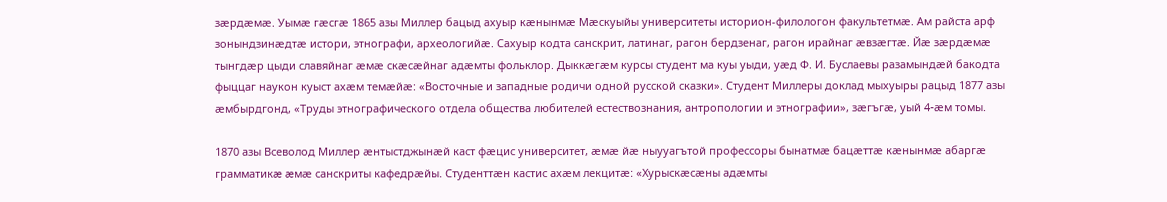зæрдæмæ. Уымæ гæсгæ 1865 азы Миллер бацыд ахуыр кæнынмæ Мæскуыйы университеты историон-филологон факультетмæ. Ам райста арф зонындзинæдтæ истори, этнографи, археологийæ. Сахуыр кодта санскрит, латинаг, рагон бердзенаг, рагон ирайнаг æвзæгтæ. Йæ зæрдæмæ тынгдæр цыди славяйнаг æмæ скæсæйнаг адæмты фольклор. Дыккæгæм курсы студент ма куы уыди, уæд Ф. И. Буслаевы разамындæй бакодта фыццаг наукон куыст ахæм темæйæ: «Восточные и западные родичи одной русской сказки». Студент Миллеры доклад мыхуыры рацыд 1877 азы æмбырдгонд, «Труды этнографического отдела общества любителей естествознания, антропологии и этнографии», зæгъгæ, уый 4-æм томы.

1870 азы Всеволод Миллер æнтыстджынæй каст фæцис университет, æмæ йæ ныууагътой профессоры бынатмæ бацæттæ кæнынмæ абаргæ грамматикæ æмæ санскриты кафедрæйы. Студенттæн кастис ахæм лекцитæ: «Хурыскæсæны адæмты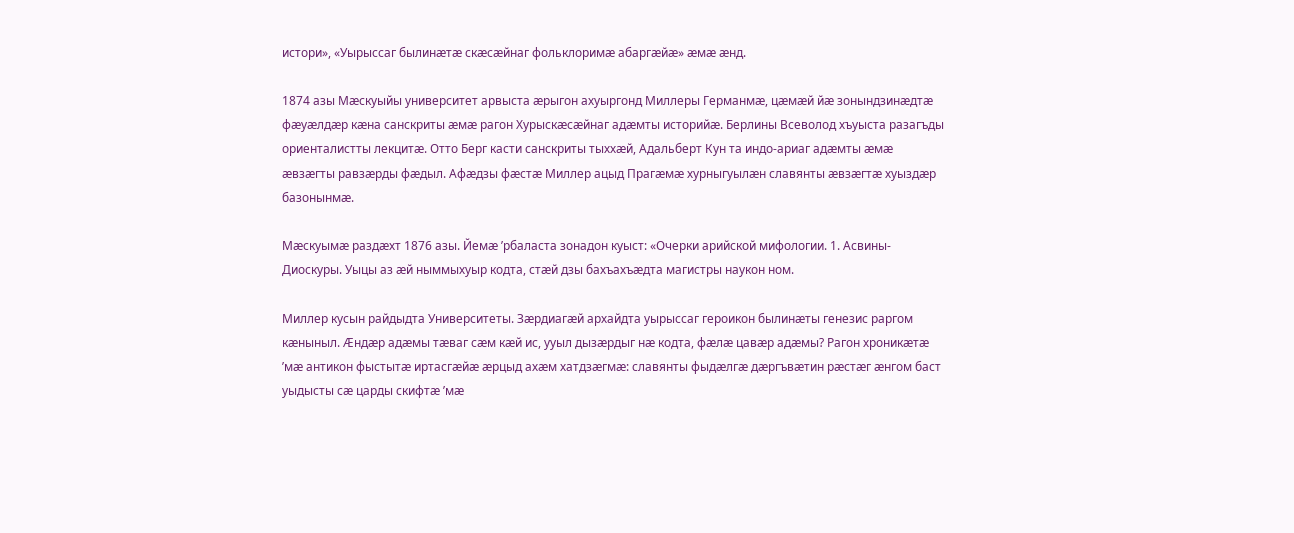истори», «Уырыссаг былинæтæ скæсæйнаг фольклоримæ абаргæйæ» æмæ æнд.

1874 азы Мæскуыйы университет арвыста æрыгон ахуыргонд Миллеры Германмæ, цæмæй йæ зонындзинæдтæ фæуæлдæр кæна санскриты æмæ рагон Хурыскæсæйнаг адæмты историйæ. Берлины Всеволод хъуыста разагъды ориенталистты лекцитæ. Отто Берг касти санскриты тыххæй, Адальберт Кун та индо-ариаг адæмты æмæ æвзæгты равзæрды фæдыл. Афæдзы фæстæ Миллер ацыд Прагæмæ хурныгуылæн славянты æвзæгтæ хуыздæр базонынмæ.

Мæскуымæ раздæхт 1876 азы. Йемæ ’рбаласта зонадон куыст: «Очерки арийской мифологии. 1. Асвины-Диоскуры. Уыцы аз æй ныммыхуыр кодта, стæй дзы бахъахъæдта магистры наукон ном.

Миллер кусын райдыдта Университеты. Зæрдиагæй архайдта уырыссаг героикон былинæты генезис раргом кæныныл. Æндæр адæмы тæваг сæм кæй ис, ууыл дызæрдыг нæ кодта, фæлæ цавæр адæмы? Рагон хроникæтæ ’мæ антикон фыстытæ иртасгæйæ æрцыд ахæм хатдзæгмæ: славянты фыдæлгæ дæргъвæтин рæстæг æнгом баст уыдысты сæ царды скифтæ ’мæ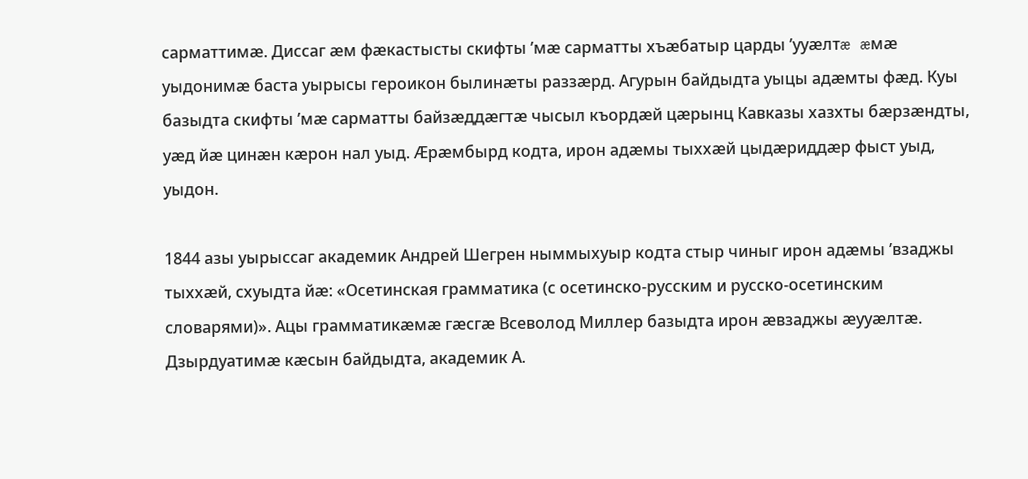сарматтимæ. Диссаг æм фæкастысты скифты ’мæ сарматты хъæбатыр царды ’ууæлтæ æмæ уыдонимæ баста уырысы героикон былинæты раззæрд. Агурын байдыдта уыцы адæмты фæд. Куы базыдта скифты ’мæ сарматты байзæддæгтæ чысыл къордæй цæрынц Кавказы хазхты бæрзæндты, уæд йæ цинæн кæрон нал уыд. Æрæмбырд кодта, ирон адæмы тыххæй цыдæриддæр фыст уыд, уыдон.

1844 азы уырыссаг академик Андрей Шегрен ныммыхуыр кодта стыр чиныг ирон адæмы ’взаджы тыххæй, схуыдта йæ: «Осетинская грамматика (с осетинско-русским и русско-осетинским словарями)». Ацы грамматикæмæ гæсгæ Всеволод Миллер базыдта ирон æвзаджы æууæлтæ. Дзырдуатимæ кæсын байдыдта, академик А.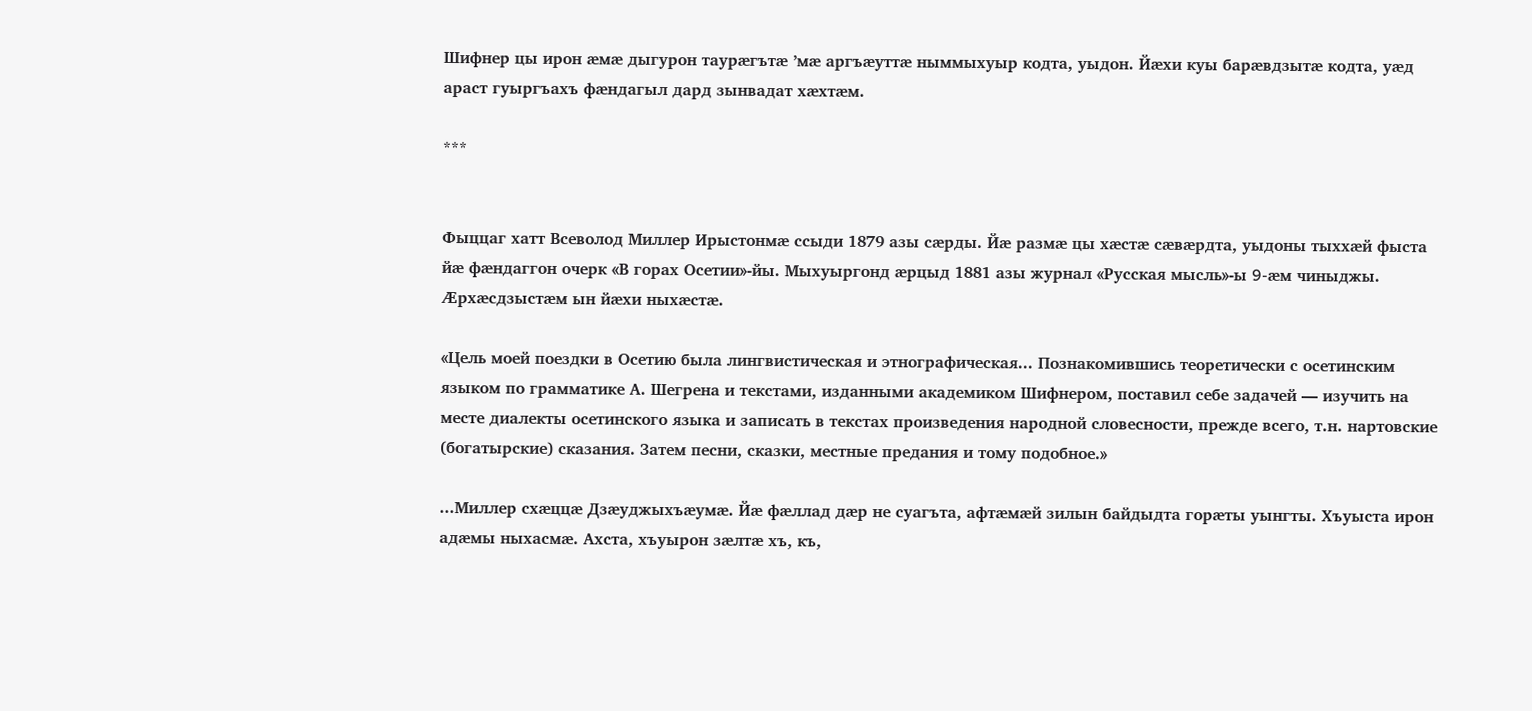Шифнер цы ирон æмæ дыгурон таурæгътæ ’мæ аргъæуттæ ныммыхуыр кодта, уыдон. Йæхи куы барæвдзытæ кодта, уæд араст гуыргъахъ фæндагыл дард зынвадат хæхтæм.

***


Фыццаг хатт Всеволод Миллер Ирыстонмæ ссыди 1879 азы сæрды. Йæ размæ цы хæстæ сæвæрдта, уыдоны тыххæй фыста йæ фæндаггон очерк «В горах Осетии»-йы. Мыхуыргонд æрцыд 1881 азы журнал «Русская мысль»-ы 9-æм чиныджы. Æрхæсдзыстæм ын йæхи ныхæстæ.

«Цель моей поездки в Осетию была лингвистическая и этнографическая... Познакомившись теоретически с осетинским языком по грамматике А. Шегрена и текстами, изданными академиком Шифнером, поставил себе задачей — изучить на месте диалекты осетинского языка и записать в текстах произведения народной словесности, прежде всего, т.н. нартовские (богатырские) сказания. Затем песни, сказки, местные предания и тому подобное.»

...Миллер схæццæ Дзæуджыхъæумæ. Йæ фæллад дæр не суагъта, афтæмæй зилын байдыдта горæты уынгты. Хъуыста ирон адæмы ныхасмæ. Ахста, хъуырон зæлтæ хъ, къ,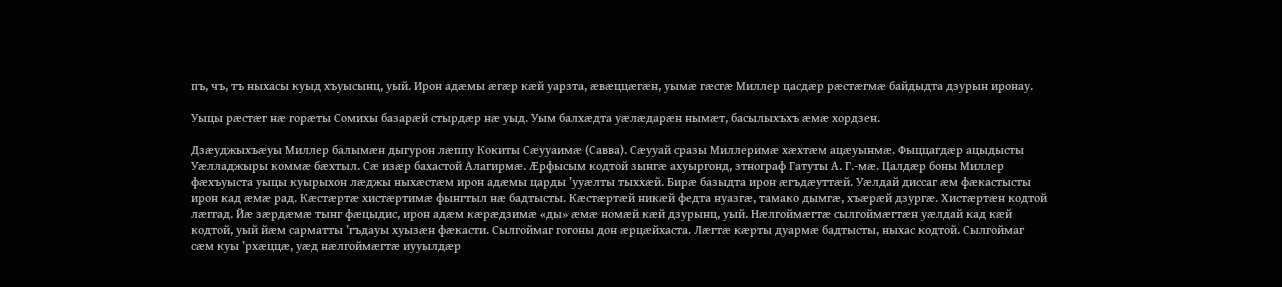пъ, чъ, тъ ныхасы куыд хъуысынц, уый. Ирон адæмы æгæр кæй уарзта, æвæццæгæн, уымæ гæсгæ Миллер цасдæр рæстæгмæ байдыдта дзурын иронау.

Уыцы рæстæг нæ горæты Сомихы базарæй стырдæр нæ уыд. Уым балхæдта уæлæдарæн нымæт, басылыхъхъ æмæ хордзен.

Дзæуджыхъæуы Миллер балымæн дыгурон лæппу Кокиты Сæууаимæ (Савва). Сæууай сразы Миллеримæ хæхтæм ацæуынмæ. Фыццагдæр ацыдысты Уæлладжыры коммæ бæхтыл. Сæ изæр бахастой Алагирмæ. Æрфысым кодтой зынгæ ахуыргонд, зтнограф Гатуты А. Г.-мæ. Цалдæр боны Миллер фæхъуыста уыцы куырыхон лæджы ныхæстæм ирон адæмы царды ’ууæлты тыххæй. Бирæ базыдта ирон æгъдæуттæй. Уæлдай диссаг æм фæкастысты ирон кад æмæ рад. Кæстæртæ хистæртимæ фынгтыл нæ бадтысты. Кæстæртæй никæй федта нуазгæ, тамако дымгæ, хъæрæй дзургæ. Хистæртæн кодтой лæггад. Йæ зæрдæмæ тынг фæцыдис, ирон адæм кæрæдзимæ «ды» æмæ номæй кæй дзурынц, уый. Нæлгоймæгтæ сылгоймæгтæн уæлдай кад кæй кодтой, уый йæм сарматты ’гъдауы хуызæн фæкасти. Сылгоймаг гогоны дон æрцæйхаста. Лæгтæ кæрты дуармæ бадтысты, ныхас кодтой. Сылгоймаг сæм куы ’рхæццæ, уæд нæлгоймæгтæ иууылдæр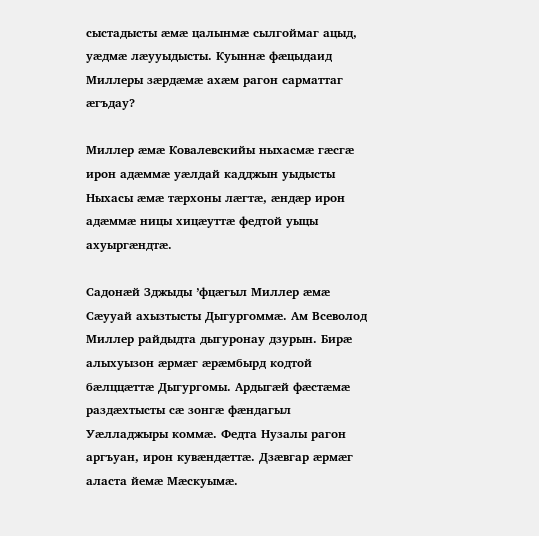сыстадысты æмæ цалынмæ сылгоймаг ацыд, уæдмæ лæууыдысты. Куыннæ фæцыдаид Миллеры зæрдæмæ ахæм рагон сарматтаг æгъдау?

Миллер æмæ Ковалевскийы ныхасмæ гæсгæ ирон адæммæ уæлдай кадджын уыдысты Ныхасы æмæ тæрхоны лæгтæ, æндæр ирон адæммæ ницы хицæуттæ федтой уыцы ахуыргæндтæ.

Садонæй Зджыды ’фцæгыл Миллер æмæ Сæууай ахызтысты Дыгургоммæ. Ам Всеволод Миллер райдыдта дыгуронау дзурын. Бирæ алыхуызон æрмæг æрæмбырд кодтой бæлццæттæ Дыгургомы. Ардыгæй фæстæмæ раздæхтысты сæ зонгæ фæндагыл Уæлладжыры коммæ. Федта Нузалы рагон аргъуан, ирон кувæндæттæ. Дзæвгар æрмæг аласта йемæ Мæскуымæ.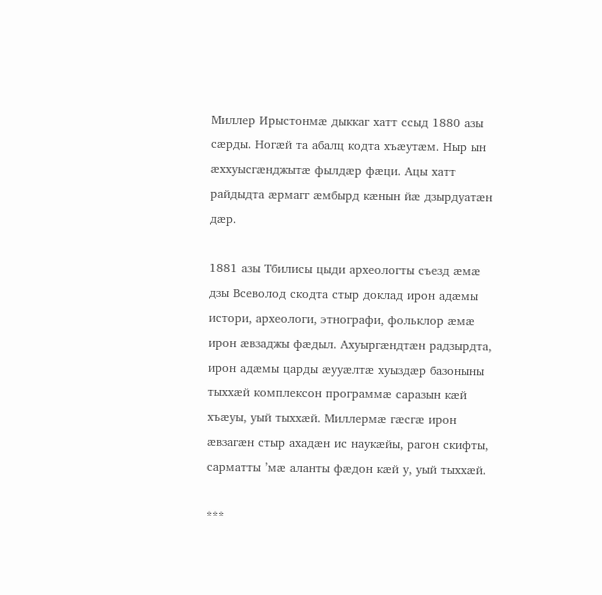Миллер Ирыстонмæ дыккаг хатт ссыд 1880 азы сæрды. Ногæй та абалц кодта хъæутæм. Ныр ын æххуысгæнджытæ фылдæр фæци. Ацы хатт райдыдта æрмагг æмбырд кæнын йæ дзырдуатæн дæр.

1881 азы Тбилисы цыди археологты съезд æмæ дзы Всеволод скодта стыр доклад ирон адæмы истори, археологи, этнографи, фольклор æмæ ирон æвзаджы фæдыл. Ахуыргæндтæн радзырдта, ирон адæмы царды æууæлтæ хуыздæр базоныны тыххæй комплексон программæ саразын кæй хъæуы, уый тыххæй. Миллермæ гæсгæ ирон æвзагæн стыр ахадæн ис наукæйы, рагон скифты, сарматты ’мæ аланты фæдон кæй у, уый тыххæй.

***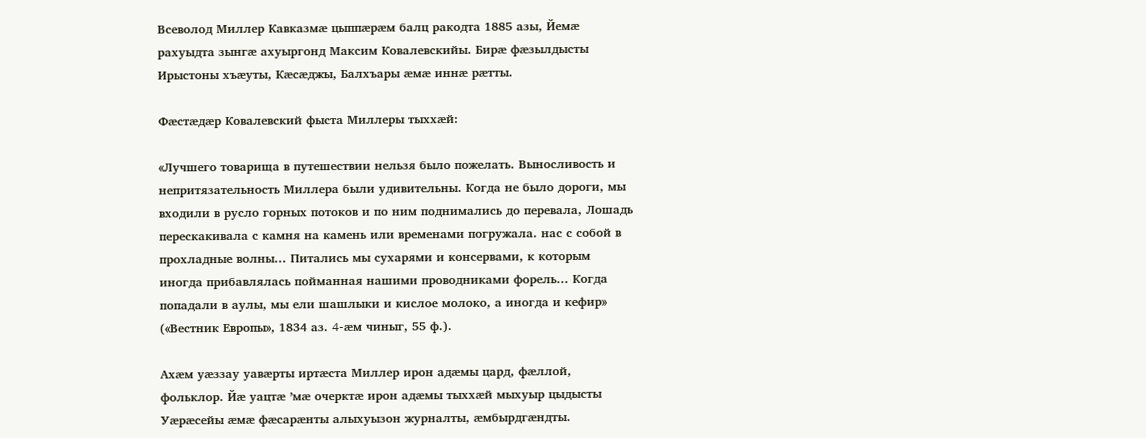Всеволод Миллер Кавказмæ цыппæрæм балц ракодта 1885 азы, Йемæ рахуыдта зынгæ ахуыргонд Максим Ковалевскийы. Бирæ фæзылдысты Ирыстоны хъæуты, Кæсæджы, Балхъары æмæ иннæ рæтты.

Фæстæдæр Ковалевский фыста Миллеры тыххæй:

«Лучшего товарища в путешествии нельзя было пожелать. Выносливость и непритязательность Миллера были удивительны. Когда не было дороги, мы входили в русло горных потоков и по ним поднимались до перевала, Лошадь перескакивала с камня на камень или временами погружала. нас с собой в прохладные волны... Питались мы сухарями и консервами, к которым иногда прибавлялась пойманная нашими проводниками форель... Когда попадали в аулы, мы ели шашлыки и кислое молоко, а иногда и кефир» («Вестник Европы», 1834 аз. 4-æм чиныг, 55 ф.).

Ахæм уæззау уавæрты иртæста Миллер ирон адæмы цард, фæллой, фольклор. Йæ уацтæ ’мæ очерктæ ирон адæмы тыххæй мыхуыр цыдысты Уæрæсейы æмæ фæсарæнты алыхуызон журналты, æмбырдгæндты.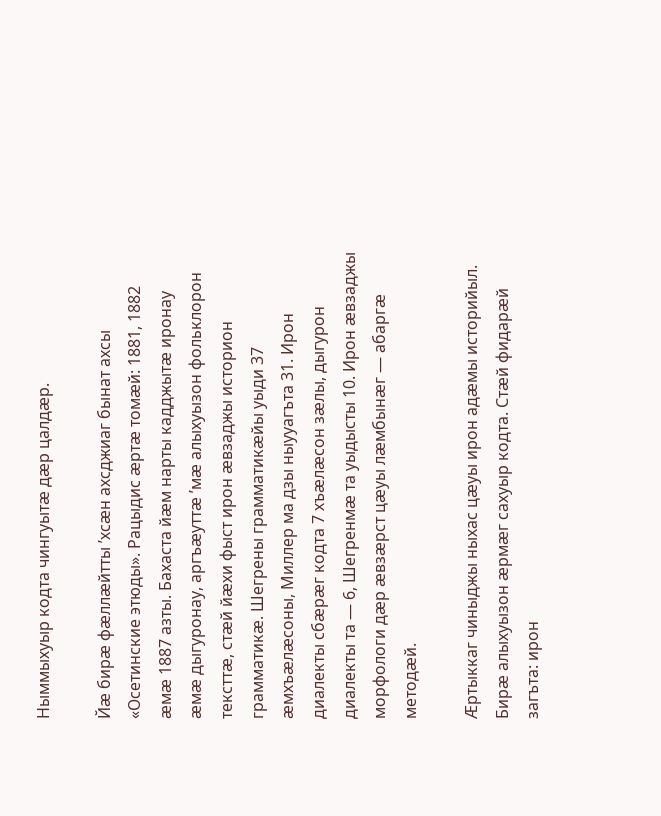Ныммыхуыр кодта чингуытæ дæр цалдæр.

Йæ бирæ фæллæйтты ’хсæн ахсджиаг бынат ахсы «Осетинские этюды». Рацыдис æртæ томæй: 1881, 1882 æмæ 1887 азты. Бахаста йæм нарты кадджытæ иронау æмæ дыгуронау, аргъæуттæ ’мæ алыхуызон фольклорон тексттæ, стæй йæхи фыст ирон æвзаджы историон грамматикæ. Шегрены грамматикæйы уыди 37 æмхъæлæсоны, Миллер ма дзы ныууагъта 31. Ирон диалекты сбæрæг кодта 7 хъæлæсон зæлы, дыгурон диалекты та — 6, Шегренмæ та уыдысты 10. Ирон æвзаджы морфологи дæр æвзæрст цæуы лæмбынæг — абаргæ методæй.

Æртыккаг чиныджы ныхас цæуы ирон адæмы историйыл. Бирæ алыхуызон æрмæг сахуыр кодта. Стæй фидарæй загъта: ирон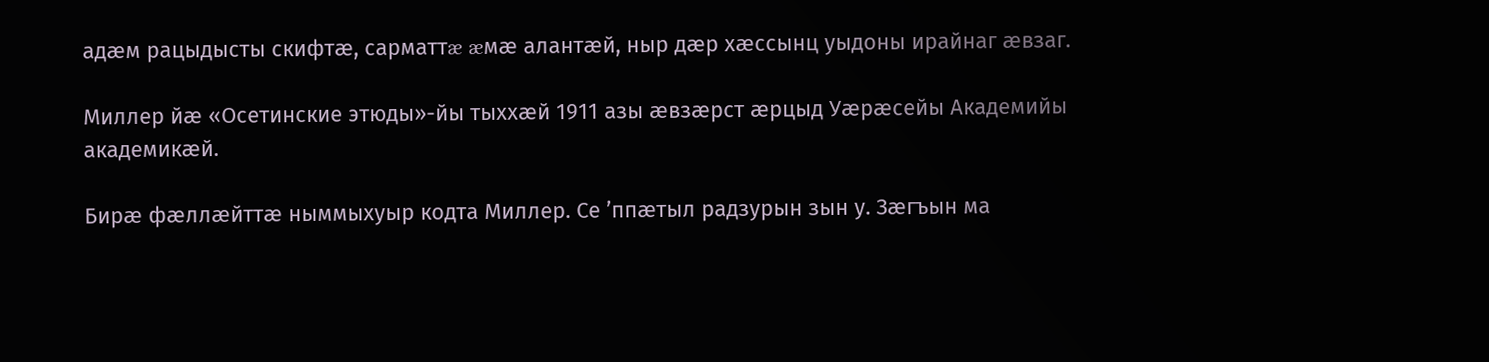адæм рацыдысты скифтæ, сарматтæ æмæ алантæй, ныр дæр хæссынц уыдоны ирайнаг æвзаг.

Миллер йæ «Осетинские этюды»-йы тыххæй 1911 азы æвзæрст æрцыд Уæрæсейы Академийы академикæй.

Бирæ фæллæйттæ ныммыхуыр кодта Миллер. Се ’ппæтыл радзурын зын у. Зæгъын ма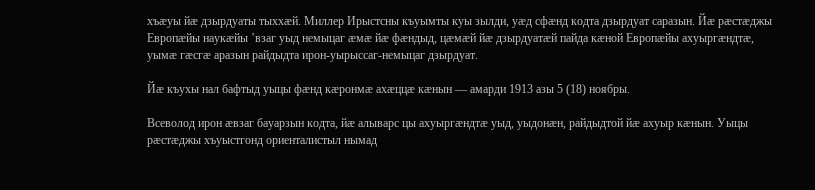хъæуы йæ дзырдуаты тыххæй. Миллер Ирыстсны къуымты куы зылди, уæд сфæнд кодта дзырдуат саразын. Йæ рæстæджы Европæйы наукæйы ’взаг уыд немыцаг æмæ йæ фæндыд, цæмæй йæ дзырдуатæй пайда кæной Европæйы ахуыргæндтæ, уымæ гæсгæ аразын райдыдта ирон-уырыссаг-немыцаг дзырдуат.

Йæ къухы нал бафтыд уыцы фæнд кæронмæ ахæццæ кæнын — амарди 1913 азы 5 (18) ноябры.

Всеволод ирон æвзаг бауарзын кодта, йæ алыварс цы ахуыргæндтæ уыд, уыдонæн, райдыдтой йæ ахуыр кæнын. Уыцы рæстæджы хъуыстгонд ориенталистыл нымад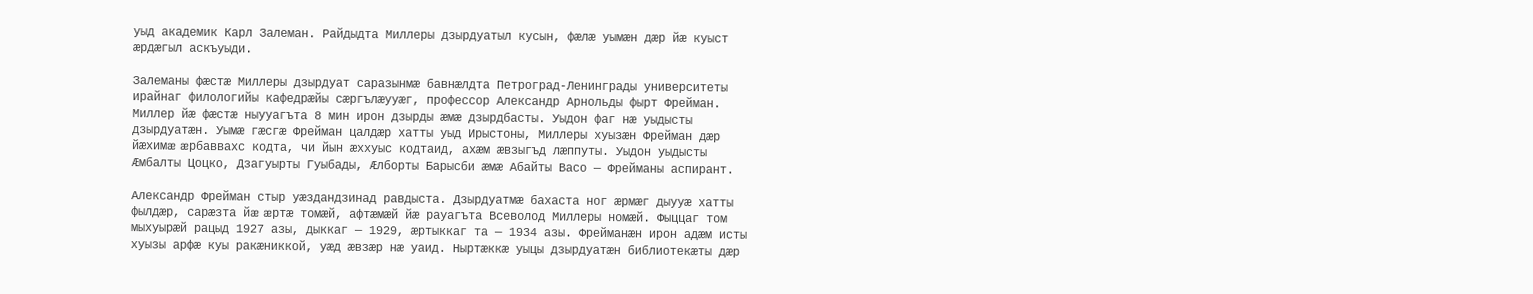уыд академик Карл Залеман. Райдыдта Миллеры дзырдуатыл кусын, фæлæ уымæн дæр йæ куыст æрдæгыл аскъуыди.

Залеманы фæстæ Миллеры дзырдуат саразынмæ бавнæлдта Петроград-Ленинграды университеты ирайнаг филологийы кафедрæйы сæргълæууæг, профессор Александр Арнольды фырт Фрейман. Миллер йæ фæстæ ныууагъта 8 мин ирон дзырды æмæ дзырдбасты. Уыдон фаг нæ уыдысты дзырдуатæн. Уымæ гæсгæ Фрейман цалдæр хатты уыд Ирыстоны, Миллеры хуызæн Фрейман дæр йæхимæ æрбаввахс кодта, чи йын æххуыс кодтаид, ахæм æвзыгъд лæппуты. Уыдон уыдысты Æмбалты Цоцко, Дзагуырты Гуыбады, Æлборты Барысби æмæ Абайты Васо — Фрейманы аспирант.

Александр Фрейман стыр уæздандзинад равдыста. Дзырдуатмæ бахаста ног æрмæг дыууæ хатты фылдæр, сарæзта йæ æртæ томæй, афтæмæй йæ рауагъта Всеволод Миллеры номæй. Фыццаг том мыхуырæй рацыд 1927 азы, дыккаг — 1929, æртыккаг та — 1934 азы. Фрейманæн ирон адæм исты хуызы арфæ куы ракæниккой, уæд æвзæр нæ уаид. Ныртæккæ уыцы дзырдуатæн библиотекæты дæр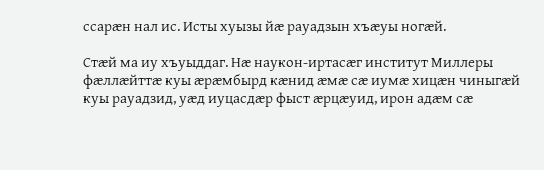ссарæн нал ис. Исты хуызы йæ рауадзын хъæуы ногæй.

Стæй ма иу хъуыддаг. Нæ наукон-иртасæг институт Миллеры фæллæйттæ куы æрæмбырд кæнид æмæ сæ иумæ хицæн чиныгæй куы рауадзид, уæд иуцасдæр фыст æрцæуид, ирон адæм сæ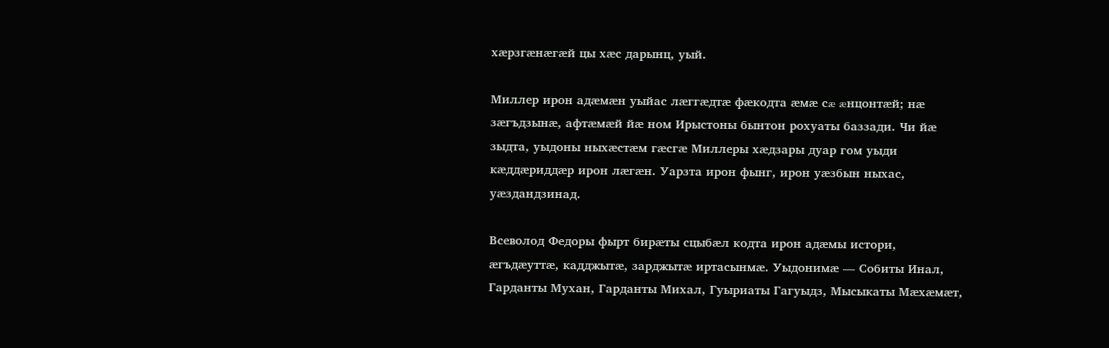хæрзгæнæгæй цы хæс дарынц, уый.

Миллер ирон адæмæн уыйас лæггæдтæ фæкодта æмæ сæ æнцонтæй; нæ зæгъдзынæ, афтæмæй йæ ном Ирыстоны бынтон рохуаты баззади. Чи йæ зыдта, уыдоны ныхæстæм гæсгæ Миллеры хæдзары дуар гом уыди кæддæриддæр ирон лæгæн. Уарзта ирон фынг, ирон уæзбын ныхас, уæздандзинад.

Всеволод Федоры фырт бирæты сцыбæл кодта ирон адæмы истори, æгъдæуттæ, кадджытæ, зарджытæ иртасынмæ. Уыдонимæ — Собиты Инал, Гарданты Мухан, Гарданты Михал, Гуыриаты Гагуыдз, Мысыкаты Мæхæмæт,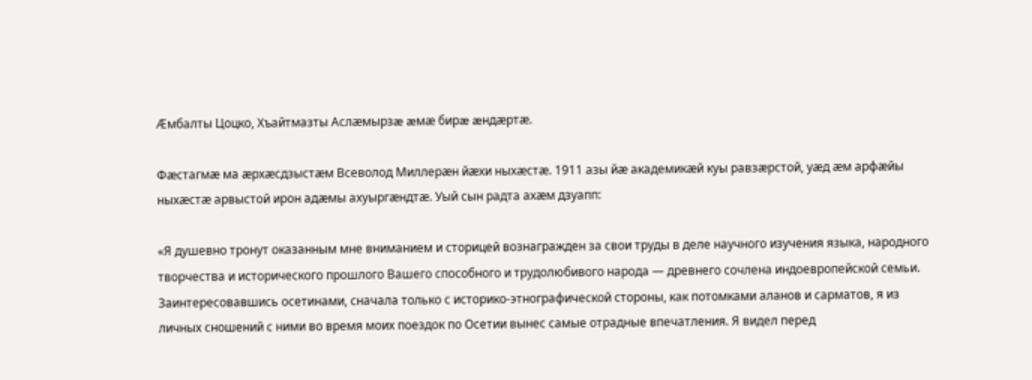Æмбалты Цоцко, Хъайтмазты Аслæмырзæ æмæ бирæ æндæртæ.

Фæстагмæ ма æрхæсдзыстæм Всеволод Миллерæн йæхи ныхæстæ. 1911 азы йæ академикæй куы равзæрстой, уæд æм арфæйы ныхæстæ арвыстой ирон адæмы ахуыргæндтæ. Уый сын радта ахæм дзуапп:

«Я душевно тронут оказанным мне вниманием и сторицей вознагражден за свои труды в деле научного изучения языка, народного творчества и исторического прошлого Вашего способного и трудолюбивого народа — древнего сочлена индоевропейской семьи. Заинтересовавшись осетинами, сначала только с историко-этнографической стороны, как потомками аланов и сарматов, я из личных сношений с ними во время моих поездок по Осетии вынес самые отрадные впечатления. Я видел перед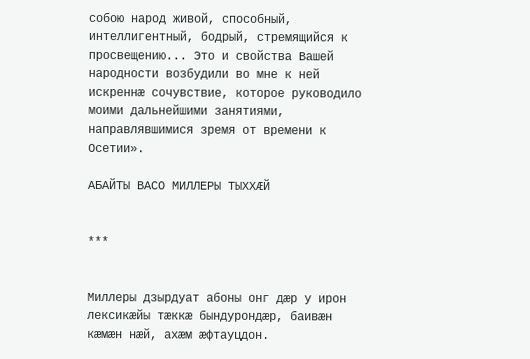собою народ живой, способный, интеллигентный, бодрый, стремящийся к просвещению... Это и свойства Вашей народности возбудили во мне к ней искреннæ сочувствие, которое руководило моими дальнейшими занятиями, направлявшимися зремя от времени к Осетии».

АБАЙТЫ ВАСО МИЛЛЕРЫ ТЫХХÆЙ


***


Миллеры дзырдуат абоны онг дæр у ирон лексикæйы тæккæ бындурондæр, баивæн кæмæн нæй, ахæм æфтауцдон.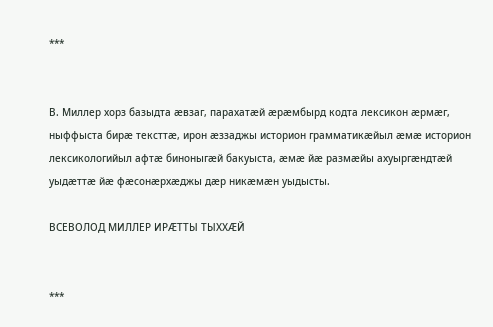***


В. Миллер хорз базыдта æвзаг, парахатæй æрæмбырд кодта лексикон æрмæг, ныффыста бирæ тексттæ, ирон æззаджы историон грамматикæйыл æмæ историон лексикологийыл афтæ биноныгæй бакуыста, æмæ йæ размæйы ахуыргæндтæй уыдæттæ йæ фæсонæрхæджы дæр никæмæн уыдысты.

ВСЕВОЛОД МИЛЛЕР ИРÆТТЫ ТЫХХÆЙ


***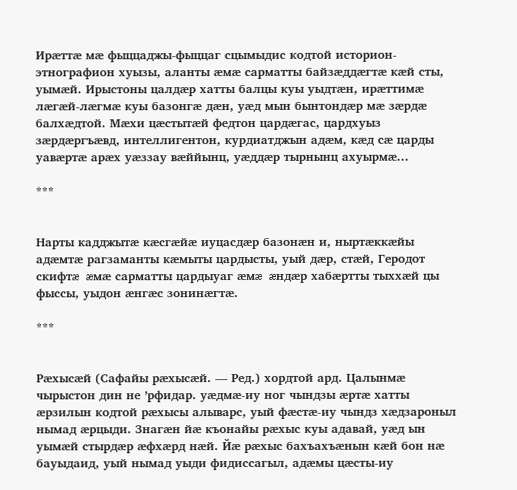Ирæттæ мæ фыццаджы-фыццаг сцымыдис кодтой историон-этнографион хуызы, аланты æмæ сарматты байзæддæгтæ кæй сты, уымæй. Ирыстоны цалдæр хатты балцы куы уыдтæн, ирæттимæ лæгæй-лæгмæ куы базонгæ дæн, уæд мын бынтондæр мæ зæрдæ балхæдтой. Мæхи цæстытæй федтон цардæгас, цардхуыз зæрдæргъæвд, интеллигентон, курдиатджын адæм, кæд сæ царды уавæртæ арæх уæззау вæййынц, уæддæр тырнынц ахуырмæ...

***


Нарты кадджытæ кæсгæйæ иуцасдæр базонæн и, ныртæккæйы адæмтæ рагзаманты кæмыты цардысты, уый дæр, стæй, Геродот скифтæ æмæ сарматты цардыуаг æмæ æндæр хабæртты тыххæй цы фыссы, уыдон æнгæс зонинæгтæ.

***


Рæхысæй (Сафайы рæхысæй. — Ред.) хордтой ард. Цалынмæ чырыстон дин не ’рфидар. уæдмæ-иу ног чындзы æртæ хатты æрзилын кодтой рæхысы алыварс, уый фæстæ-иу чындз хæдзароныл нымад æрцыди. Знагæн йæ къонайы рæхыс куы адавай, уæд ын уымæй стырдæр æфхæрд нæй. Йæ рæхыс бахъахъæнын кæй бон нæ бауыдаид, уый нымад уыди фидиссагыл, адæмы цæсты-иу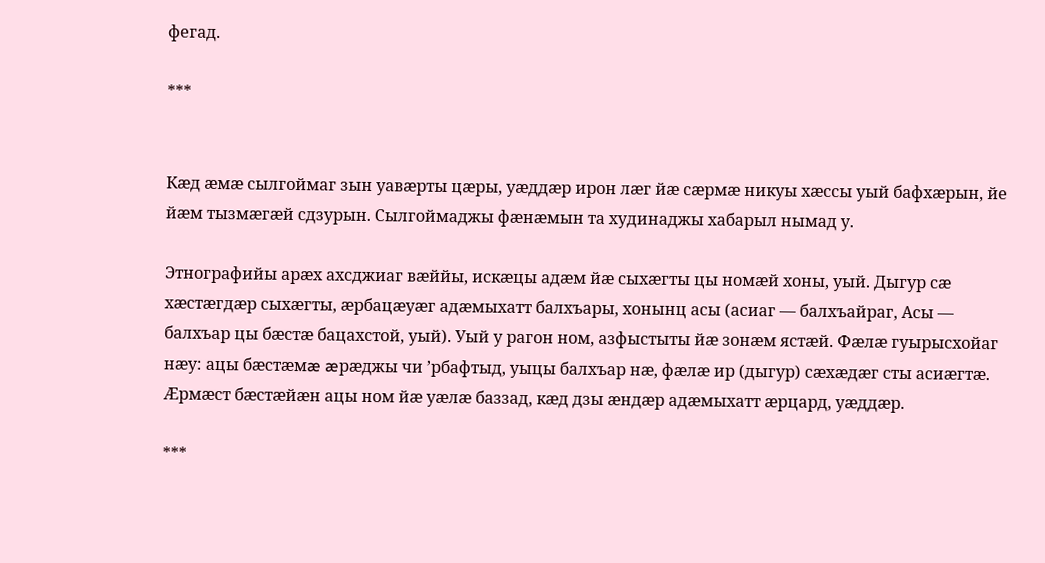фегад.

***


Кæд æмæ сылгоймаг зын уавæрты цæры, уæддæр ирон лæг йæ сæрмæ никуы хæссы уый бафхæрын, йе йæм тызмæгæй сдзурын. Сылгоймаджы фæнæмын та худинаджы хабарыл нымад у.

Этнографийы арæх ахсджиаг вæййы, искæцы адæм йæ сыхæгты цы номæй хоны, уый. Дыгур сæ хæстæгдæр сыхæгты, æрбацæуæг адæмыхатт балхъары, хонынц асы (асиаг — балхъайраг, Асы — балхъар цы бæстæ бацахстой, уый). Уый у рагон ном, азфыстыты йæ зонæм ястæй. Фæлæ гуырысхойаг нæу: ацы бæстæмæ æрæджы чи ’рбафтыд, уыцы балхъар нæ, фæлæ ир (дыгур) сæхæдæг сты асиæгтæ. Æрмæст бæстæйæн ацы ном йæ уæлæ баззад, кæд дзы æндæр адæмыхатт æрцард, уæддæр.

***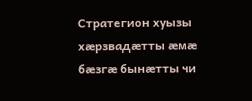Стратегион хуызы хæрзвадæтты æмæ бæзгæ бынæтты чи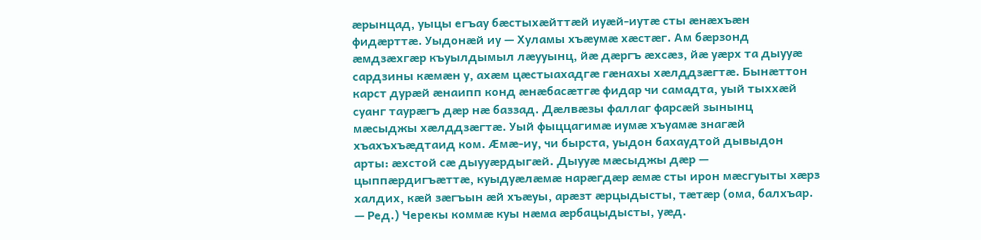æрынцад, уыцы егъау бæстыхæйттæй иуæй-иутæ сты æнæхъæн фидæрттæ. Уыдонæй иу — Хуламы хъæумæ хæстæг. Ам бæрзонд æмдзæхгæр къуылдымыл лæууынц, йæ дæргъ æхсæз, йæ уæрх та дыууæ сардзины кæмæн у, ахæм цæстыахадгæ гæнахы хæлддзæгтæ. Бынæттон карст дурæй æнаипп конд æнæбасæтгæ фидар чи самадта, уый тыххæй суанг таурæгъ дæр нæ баззад. Дæлвæзы фаллаг фарсæй зынынц мæсыджы хæлддзæгтæ. Уый фыццагимæ иумæ хъуамæ знагæй хъахъхъæдтаид ком. Æмæ-иу, чи бырста, уыдон бахаудтой дывыдон арты: æхстой сæ дыууæрдыгæй. Дыууæ мæсыджы дæр — цыппæрдигъæттæ, куыдуæлæмæ нарæгдæр æмæ сты ирон мæсгуыты хæрз халдих, кæй зæгъын æй хъæуы, арæзт æрцыдысты, тæтæр (ома, балхъар. — Ред.) Черекы коммæ куы нæма æрбацыдысты, уæд.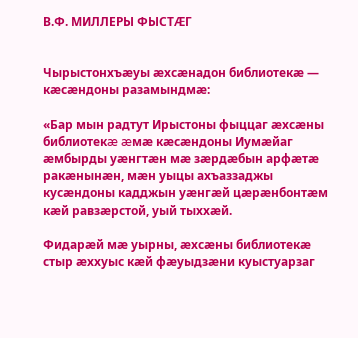В.Ф. МИЛЛЕРЫ ФЫСТÆГ


Чырыстонхъæуы æхсæнадон библиотекæ — кæсæндоны разамындмæ:

«Бар мын радтут Ирыстоны фыццаг æхсæны библиотекæ æмæ кæсæндоны Иумæйаг æмбырды уæнгтæн мæ зæрдæбын арфæтæ ракæнынæн, мæн уыцы ахъаззаджы кусæндоны кадджын уæнгæй цæрæнбонтæм кæй равзæрстой, уый тыххæй.

Фидарæй мæ уырны, æхсæны библиотекæ стыр æххуыс кæй фæуыдзæни куыстуарзаг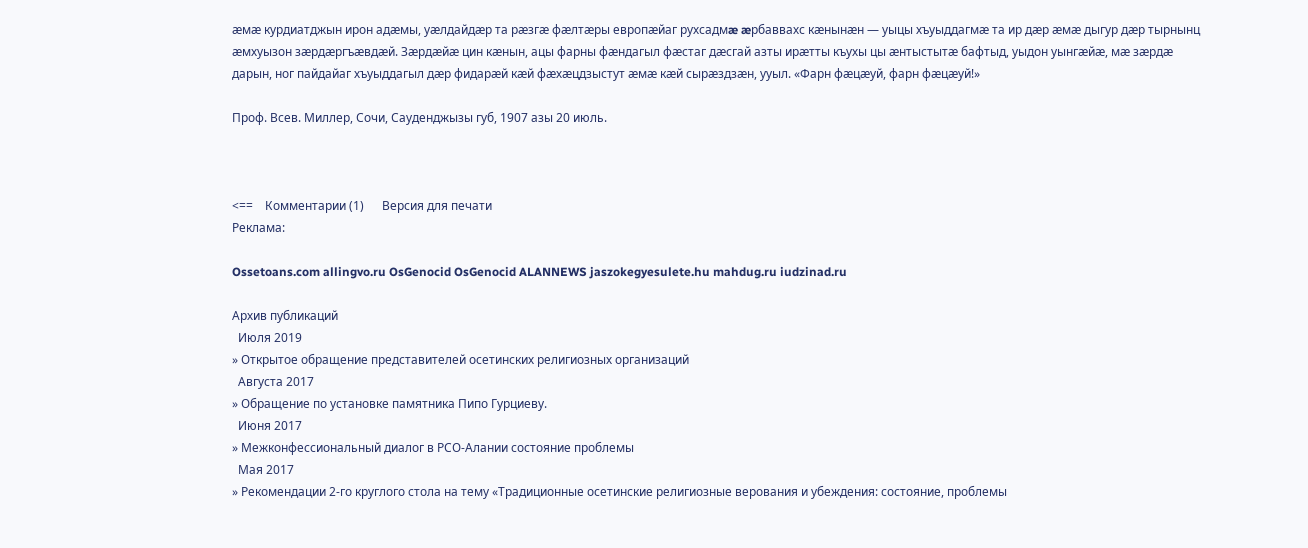æмæ курдиатджын ирон адæмы, уæлдайдæр та рæзгæ фæлтæры европæйаг рухсадмæ æрбаввахс кæнынæн — уыцы хъуыддагмæ та ир дæр æмæ дыгур дæр тырнынц æмхуызон зæрдæргъæвдæй. Зæрдæйæ цин кæнын, ацы фарны фæндагыл фæстаг дæсгай азты ирæтты къухы цы æнтыстытæ бафтыд, уыдон уынгæйæ, мæ зæрдæ дарын, ног пайдайаг хъуыддагыл дæр фидарæй кæй фæхæцдзыстут æмæ кæй сырæздзæн, ууыл. «Фарн фæцæуй, фарн фæцæуй!»

Проф. Всев. Миллер, Сочи, Сауденджызы губ, 1907 азы 20 июль.



<==    Комментарии (1)      Версия для печати
Реклама:

Ossetoans.com allingvo.ru OsGenocid OsGenocid ALANNEWS jaszokegyesulete.hu mahdug.ru iudzinad.ru

Архив публикаций
  Июля 2019
» Открытое обращение представителей осетинских религиозных организаций
  Августа 2017
» Обращение по установке памятника Пипо Гурциеву.
  Июня 2017
» Межконфессиональный диалог в РСО-Алании состояние проблемы
  Мая 2017
» Рекомендации 2-го круглого стола на тему «Традиционные осетинские религиозные верования и убеждения: состояние, проблемы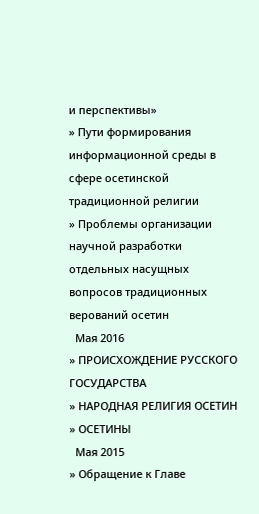и перспективы»
» Пути формирования информационной среды в сфере осетинской традиционной религии
» Проблемы организации научной разработки отдельных насущных вопросов традиционных верований осетин
  Мая 2016
» ПРОИСХОЖДЕНИЕ РУССКОГО ГОСУДАРСТВА
» НАРОДНАЯ РЕЛИГИЯ ОСЕТИН
» ОСЕТИНЫ
  Мая 2015
» Обращение к Главе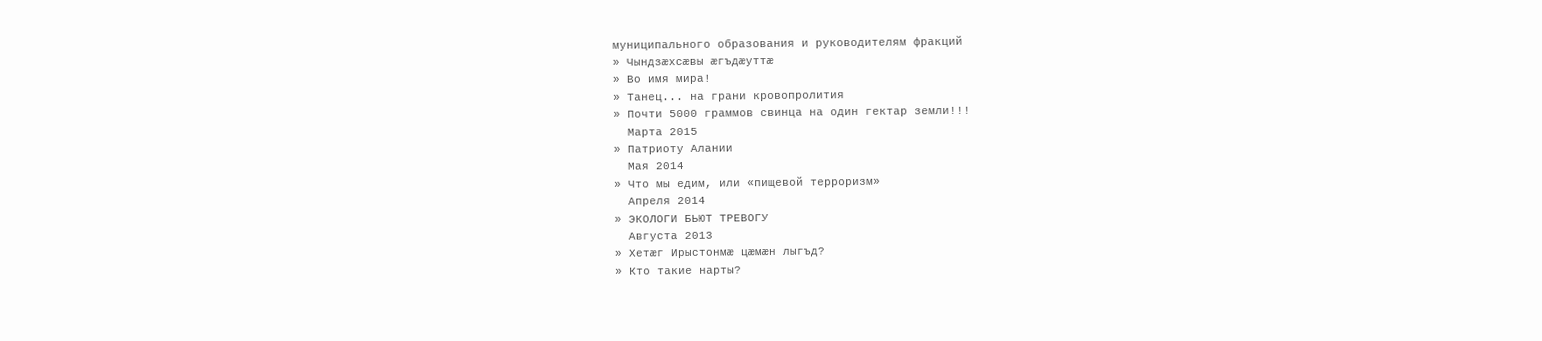муниципального образования и руководителям фракций
» Чындзӕхсӕвы ӕгъдӕуттӕ
» Во имя мира!
» Танец... на грани кровопролития
» Почти 5000 граммов свинца на один гектар земли!!!
  Марта 2015
» Патриоту Алании
  Мая 2014
» Что мы едим, или «пищевой терроризм»
  Апреля 2014
» ЭКОЛОГИ БЬЮТ ТРЕВОГУ
  Августа 2013
» Хетӕг Ирыстонмӕ цӕмӕн лыгъд?
» Кто такие нарты?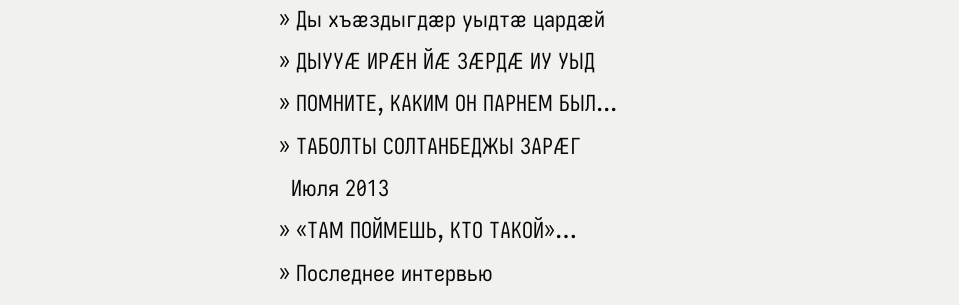» Ды хъæздыгдæр уыдтæ цардæй
» ДЫУУӔ ИРӔН ЙӔ ЗӔРДӔ ИУ УЫД
» ПОМНИТЕ, КАКИМ ОН ПАРНЕМ БЫЛ...
» ТАБОЛТЫ СОЛТАНБЕДЖЫ 3АРӔГ
  Июля 2013
» «ТАМ ПОЙМЕШЬ, КТО ТАКОЙ»…
» Последнее интервью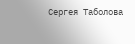Сергея Таболова